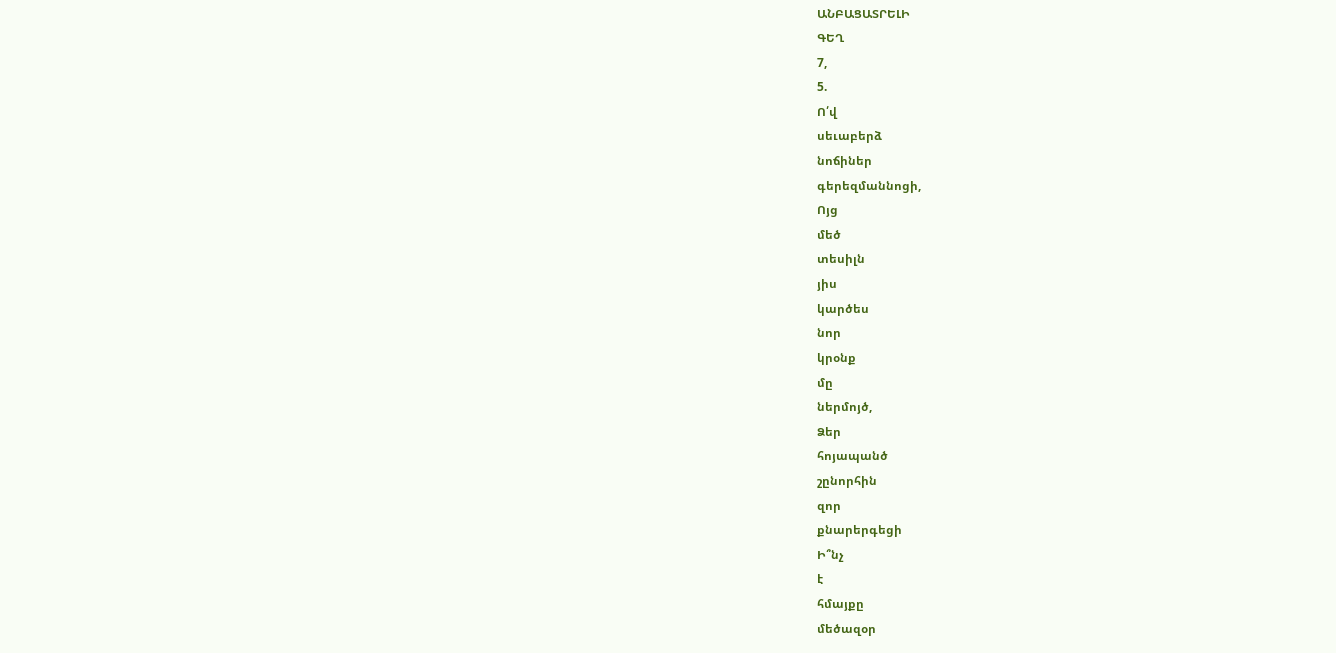ԱՆԲԱՑԱՏՐԵԼԻ
ԳԵՂ
7,
5.
Ո՛վ
սեւաբերձ
նոճիներ
գերեզմաննոցի,
Ոյց
մեծ
տեսիլն
յիս
կարծես
նոր
կրօնք
մը
ներմոյծ,
Ձեր
հոյապանծ
շընորհին
զոր
քնարերգեցի
Ի՞նչ
է
հմայքը
մեծազօր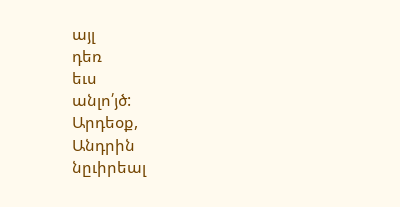այլ
դեռ
եւս
անլո՛յծ:
Արդեօք,
Անդրին
նըւիրեալ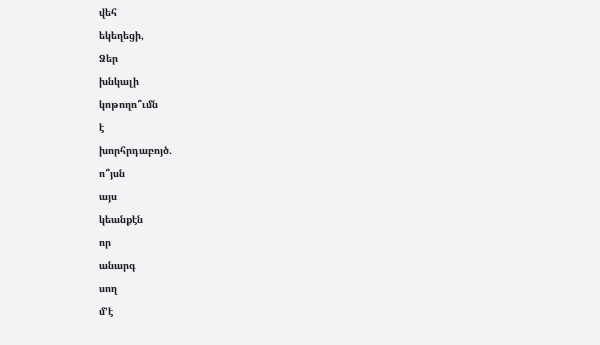վեհ
եկեղեցի,
Ձեր
խնկալի
կոթողո՞ւմն
է
խորհրդաբոյծ.
ո՞յսն
այս
կեանքէն
որ
անարգ
սող
մ’է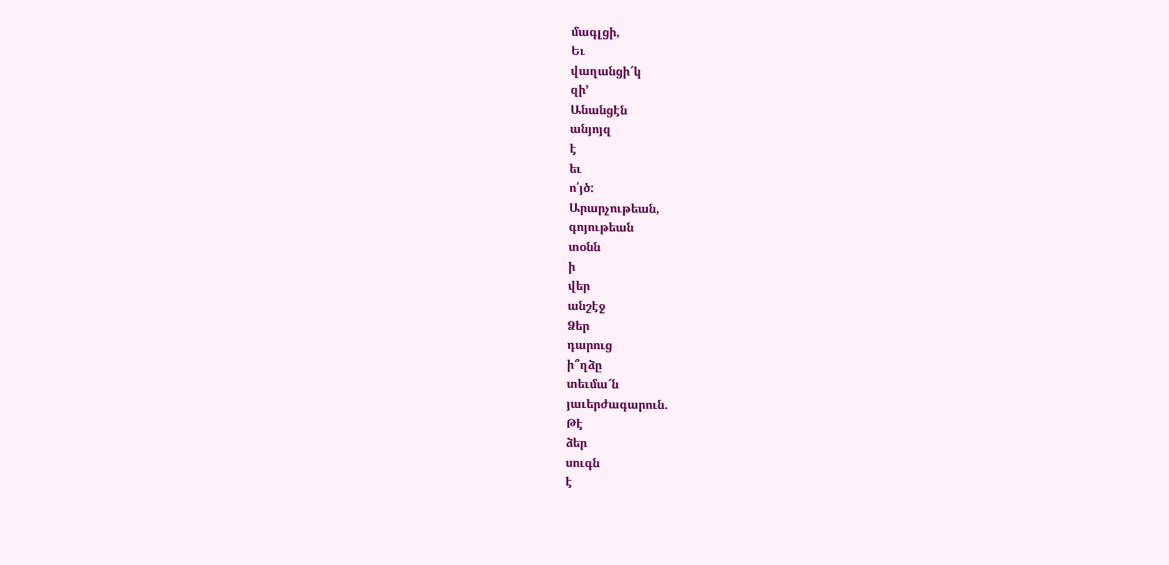մագլցի,
Եւ
վաղանցի՜կ
զի’
Անանցէն
անյոյզ
է
եւ
ո՛յծ:
Արարչութեան,
գոյութեան
տօնն
ի
վեր
անշէջ
Ձեր
դարուց
ի՞ղձը
տեւմա՜ն
յաւերժագարուն.
Թէ
ձեր
սուգն
է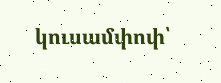կուսամփոփ՝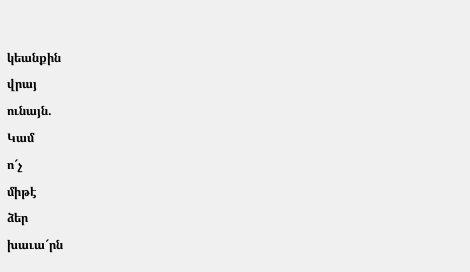կեանքին
վրայ
ունայն.
Կամ
ո՜չ
միթէ
ձեր
խաւա՜րն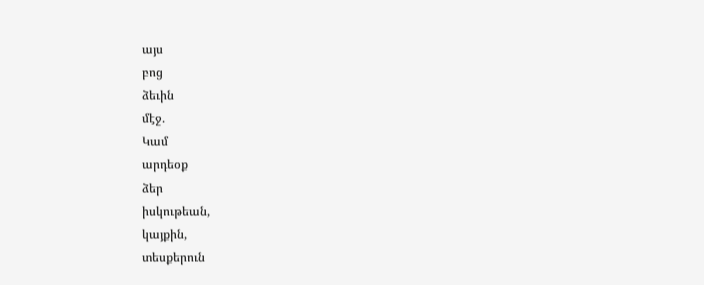այս
բոց
ձեւին
մէջ.
Կամ
արդեօք
ձեր
իսկութեան,
կայքին,
տեսքերուն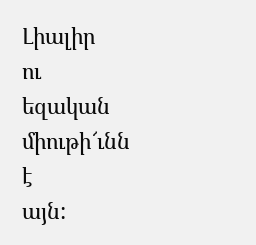Լիալիր
ու
եզական
միութի՜ւնն
է
այն: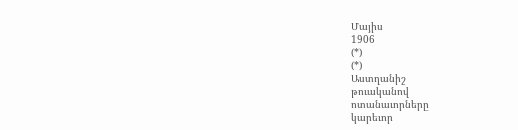Մայիս
1906
(*)
(*)
Աստղանիշ
թուականով
ոտանաւորները
կարեւոր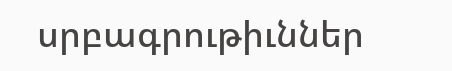սրբագրութիւններ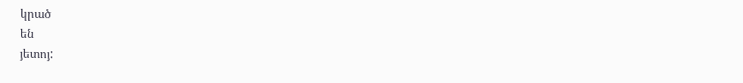կրած
են
յետոյ: